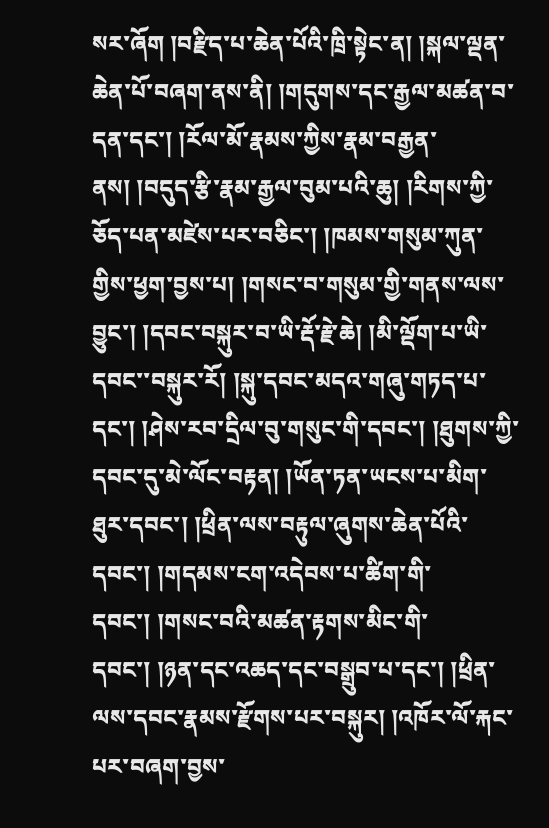སར་ཞོག །བརྫིད་པ་ཆེན་པོའི་ཁྲི་སྟེང་ན། །སྐལ་ལྡན་ཆེན་པོ་བཞག་ནས་ནི། །གདུགས་དང་རྒྱལ་མཚན་བ་དན་དང་། །རོལ་མོ་རྣམས་ཀྱིས་རྣམ་བརྒྱན་ནས། །བདུད་རྩི་རྣམ་རྒྱལ་བུམ་པའི་ཆུ། །རིགས་ཀྱི་ཅོད་པན་མཛེས་པར་བཅིང་། །ཁམས་གསུམ་ཀུན་གྱིས་ཕྱག་བྱས་པ། །གསང་བ་གསུམ་གྱི་གནས་ལས་བྱུང་། །དབང་བསྐུར་བ་ཡི་རྡོ་རྗེ་ཆེ། །མི་ལྡོག་པ་ཡི་དབང་་བསྐུར་རོ། །སྐུ་དབང་མདའ་གཞུ་གཏད་པ་དང་། །ཤེས་རབ་དྲིལ་བུ་གསུང་གི་དབང་། །ཐུགས་ཀྱི་དབང་དུ་མེ་ལོང་བརྟན། །ཡོན་ཏན་ཡངས་པ་མིག་ཐུར་དབང་། །ཕྲིན་ལས་བརྟུལ་ཞུགས་ཆེན་པོའི་དབང་། །གདམས་ངག་འདེབས་པ་ཚིག་གི་དབང་། །གསང་བའི་མཚན་རྟགས་མིང་གི་དབང་། །ཉན་དང་འཆད་དང་བསྒྲུབ་པ་དང་། །ཕྲིན་ལས་དབང་རྣམས་རྫོགས་པར་བསྐུར། །འཁོར་ལོ་རྐང་པར་བཞག་བྱས་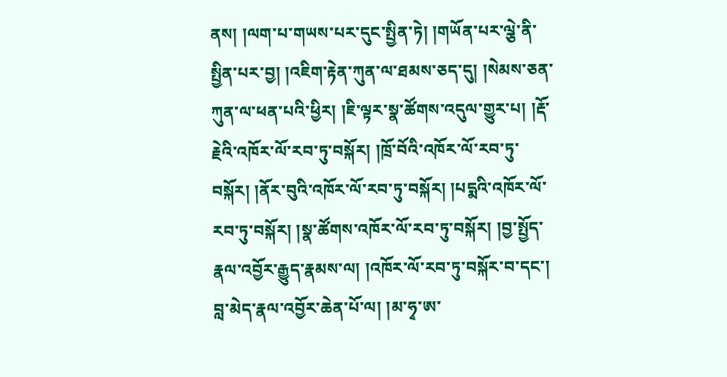ནས། །ལག་པ་གཡས་པར་དུང་སྤྱིན་ཏེ། །གཡོན་པར་ལྕེ་ནི་སྤྱིན་པར་བྱ། །འཇིག་རྟེན་ཀུན་ལ་ཐམས་ཅད་དུ། །སེམས་ཅན་ཀུན་ལ་ཕན་པའི་ཕྱིར། །ཇི་ལྟར་སྣ་ཚོགས་འདུལ་གྱུར་པ། །རྡོ་རྗེའི་འཁོར་ལོ་རབ་ཏུ་བསྐོར། །ཁྲོ་བོའི་འཁོར་ལོ་རབ་ཏུ་བསྐོར། །ནོར་བུའི་འཁོར་ལོ་རབ་ཏུ་བསྐོར། །པདྨའི་འཁོར་ལོ་རབ་ཏུ་བསྐོར། །སྣ་ཚོགས་འཁོར་ལོ་རབ་ཏུ་བསྐོར། །བྱ་སྤྱོད་རྣལ་འབྱོར་རྒྱུད་རྣམས་ལ། །འཁོར་ལོ་རབ་ཏུ་བསྐོར་བ་དང་། བླ་མེད་རྣལ་འབྱོར་ཆེན་པོ་ལ། །མ་ཧྭ་ཨ་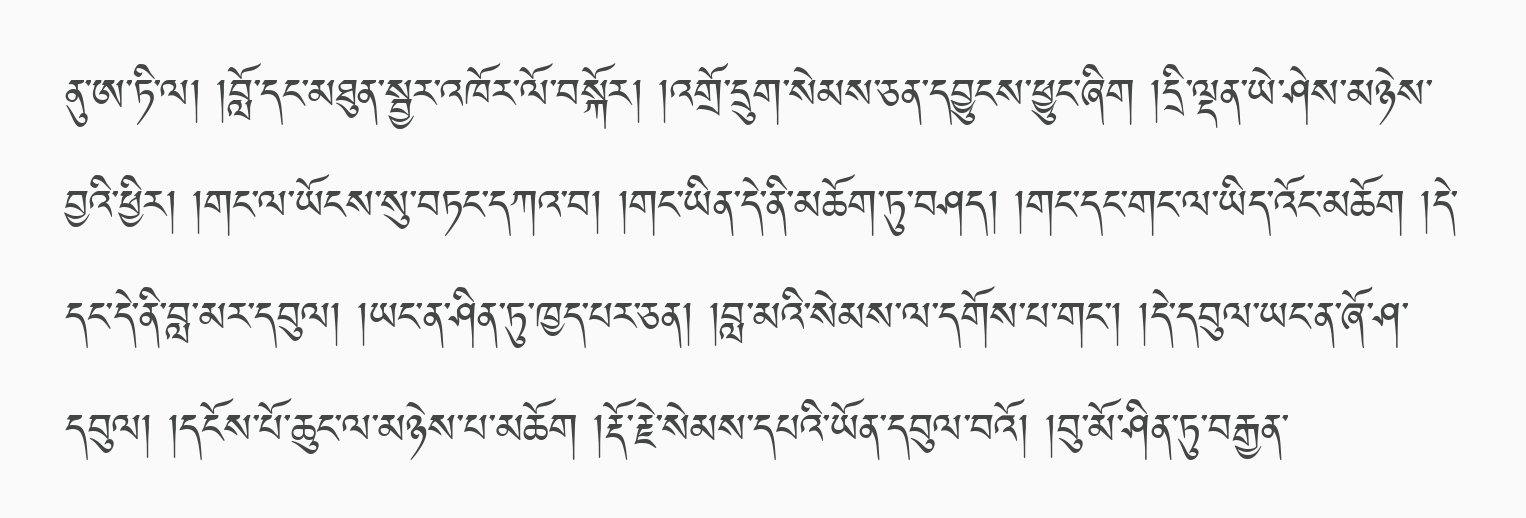ནུ་ཨ་ཏི་ལ། །བློ་དང་མཐུན་སྦྱར་འཁོར་ལོ་བསྐོར། །འགྲོ་དྲུག་སེམས་ཅན་དབྱུངས་ཕྱུང་ཞིག །དྲི་ལྡན་ཡེ་ཤེས་མཉེས་བྱའི་ཕྱིར། །གང་ལ་ཡོངས་སུ་བཏང་དཀའ་བ། །གང་ཡིན་དེ་ནི་མཆོག་ཏུ་བཤད། །གང་དང་གང་ལ་ཡིད་འོང་མཆོག །དེ་དང་དེ་ནི་བླ་མར་དབུལ། །ཡང་ན་ཤིན་ཏུ་ཁྱད་པར་ཅན། །བླ་མའི་སེམས་ལ་དགོས་པ་གང་། །དེ་དབུལ་ཡང་ན་ཞོ་ཤ་དབུལ། །དངོས་པོ་ཆུང་ལ་མཉེས་པ་མཆོག །རྡོ་རྗེ་སེམས་དཔའི་ཡོན་དབུལ་བའོ། །བུ་མོ་ཤིན་ཏུ་བརྒྱན་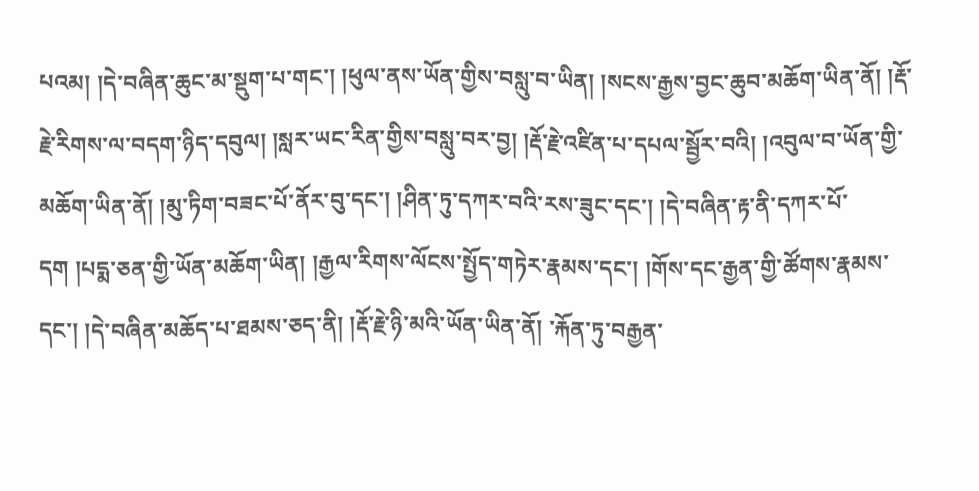པའམ། །དེ་བཞིན་ཆུང་མ་སྡུག་པ་གང་། །ཕུལ་ནས་ཡོན་གྱིས་བསླུ་བ་ཡིན། །སངས་རྒྱས་བྱང་ཆུབ་མཆོག་ཡིན་ནོ། །རྡོ་རྗེ་རིགས་ལ་བདག་ཉིད་དབུལ། །སླར་ཡང་རིན་གྱིས་བསླུ་བར་བྱ། །རྡོ་རྗེ་འཛིན་པ་དཔལ་སྦྱོར་བའི། །འབུལ་བ་ཡོན་གྱི་མཆོག་ཡིན་ནོ། །མུ་ཏིག་བཟང་པོ་ནོར་བུ་དང་། །ཤིན་ཏུ་དཀར་བའི་རས་ཟུང་དང་། །དེ་བཞིན་རྟ་ནི་དཀར་པོ་དག །པདྨ་ཅན་གྱི་ཡོན་མཆོག་ཡིན། །རྒྱལ་རིགས་ལོངས་སྤྱོད་གཏེར་རྣམས་དང་། །གོས་དང་རྒྱན་གྱི་ཚོགས་རྣམས་དང་། །དེ་བཞིན་མཆོད་པ་ཐམས་ཅད་ནི། །རྡོ་རྗེ་ཉི་མའི་ཡོན་ཡིན་ནོ། ་རྐོན་ཏུ་བརྒྱན་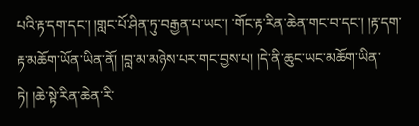པའི་རྟ་དག་དང་། །གླང་པོ་ཤིན་ཏུ་བརྒྱན་པ་ཡང་། ་གོང་རྟ་རིན་ཆེན་གང་བ་དང་། །རྟ་དག་རྟ་མཆོག་ཡོན་ཡིན་ནོ། །བླ་མ་མཉེས་པར་གང་བྱས་པ། །དེ་ནི་ཆུང་ཡང་མཆོག་ཡིན་ཏེ། །ཆེ་སྟེ་རིན་ཆེན་རི་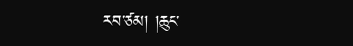རབ་ཙམ། །ཆུང་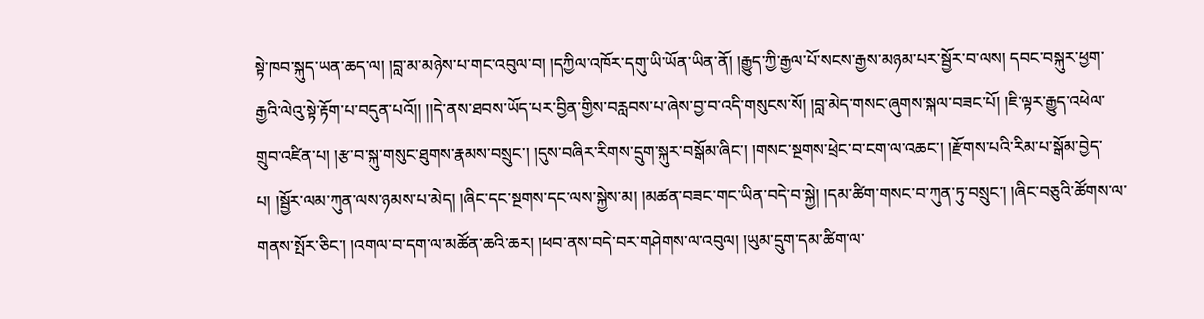སྟེ་ཁབ་སྐུད་ཡན་ཆད་ལ། །བླ་མ་མཉེས་པ་གང་འབུལ་བ། །དཀྱིལ་འཁོར་དགུ་ཡི་ཡོན་ཡིན་ནོ། །རྒྱུད་ཀྱི་རྒྱལ་པོ་སངས་རྒྱས་མཉམ་པར་སྦྱོར་བ་ལས། དབང་བསྐུར་ཕྱག་རྒྱའི་ལེའུ་སྟེ་རྟོག་པ་བདུན་པའོ།། །།དེ་ནས་ཐབས་ཡོད་པར་བྱིན་གྱིས་བརླབས་པ་ཞེས་བྱ་བ་འདི་གསུངས་སོ། །བླ་མེད་གསང་ཞུགས་སྐལ་བཟང་པོ། །ཇི་ལྟར་རྒྱུད་འཕེལ་གྲུབ་འཛིན་པ། །རྩ་བ་སྐུ་གསུང་ཐུགས་རྣམས་བསྲུང་། །དུས་བཞིར་རིགས་དྲུག་སྐུར་བསྒོམ་ཞིང་། །གསང་སྔགས་ཕྲེང་བ་ངག་ལ་འཆང་། །རྫོགས་པའི་རིམ་པ་སྒོམ་བྱེད་པ། །སྦྱོར་ལམ་ཀུན་ལས་ཉམས་པ་མེད། །ཞིང་དང་སྔགས་དང་ལས་སྐྱེས་མ། །མཚན་བཟང་གང་ཡིན་བདེ་བ་སྐྱེ། །དམ་ཚིག་གསང་བ་ཀུན་ཏུ་བསྲུང་། །ཞིང་བཅུའི་ཚོགས་ལ་གནས་སྤོར་ཅིང་། །འགལ་བ་དག་ལ་མཚོན་ཆའི་ཆར། །ཕབ་ནས་བདེ་བར་གཤེགས་ལ་འབུལ། །ཡུམ་དྲུག་དམ་ཚིག་ལ་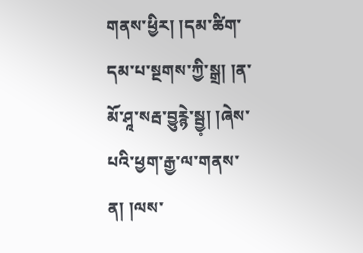གནས་ཕྱིར། །དམ་ཚིག་དམ་པ་སྔགས་ཀྱི་སྒྲ། །ན་མོ་ཤཱ་སརྦ་བྱུརྙེ་སྦྱ༷། །ཞེས་པའི་ཕྱག་རྒྱ་ལ་གནས་ན། །ལས་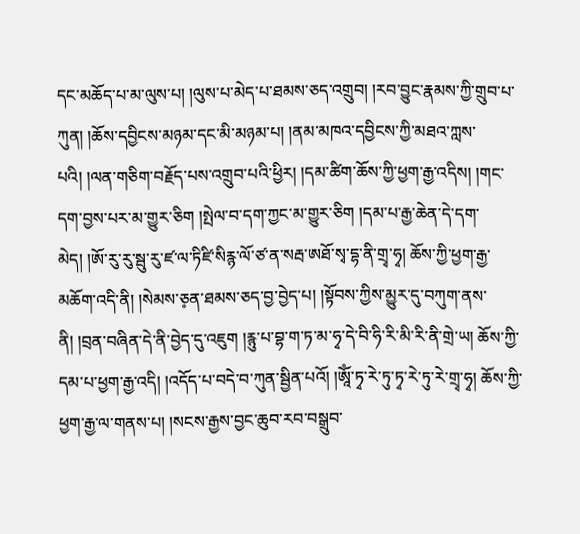དང་མཆོད་པ་མ་ལུས་པ། །ལུས་པ་མེད་པ་ཐམས་ཅད་འགྲུབ། །རབ་བྱུང་རྣམས་ཀྱི་གྲུབ་པ་ཀུན། །ཆོས་དབྱིངས་མཉམ་དང་མི་མཉམ་པ། །ནམ་མཁའ་དབྱིངས་ཀྱི་མཐའ་ཀླས་པའི། །ལན་གཅིག་བརྗོད་པས་འགྲུབ་པའི་ཕྱིར། །དམ་ཚིག་ཆོས་ཀྱི་ཕྱག་རྒྱ་འདིས། །གང་དག་བྱས་པར་མ་གྱུར་ཅིག །སྤེལ་བ་དག་ཀྱང་མ་གྱུར་ཅིག །དམ་པ་རྒྱ་ཆེན་དེ་དག་མེད། །ཨོ་རུ་རུ་སྦུ་རུ་ཛ་ལ་ཏིཛི་སིརྙ་ལོ་ཙ་ན་སརྦ་ཨཐོ་སྭ་དྷ་ནི་གྲྭ་ཧྭ། ཆོས་ཀྱི་ཕྱག་རྒྱ་མཆོག་འདི་ནི། །སེམས་ཅ༷ན་ཐམས་ཅད་བྱ་བྱེད་པ། །སྟོབས་ཀྱིས་མྱུར་དུ་བཀུག་ནས་ནི། །བྲན་བཞིན་དེ་ནི་བྱེད་དུ་འཇུག །རྙུ་པ་བྷ་ག་ཏ་མ་ཧྭ་དེ་བི་ཧི་རི་མི་རི་ནི་གྲེ་ཡ། ཆོས་ཀྱི་དམ་པ་ཕྱག་རྒྱ་འདི། །འདོད་པ་བདེ་བ་ཀུན་སྦྱིན་པའོ། །ཨཱོཾ་ཏྭ་རེ་ཏུ་ཏྭ་རེ་ཏུ་རེ་གྲྭ་ཧྭ། ཆོས་ཀྱི་ཕྱག་རྒྱ་ལ་གནས་པ། །སངས་རྒྱས་བྱང་ཆུབ་རབ་བསྒྲུབ་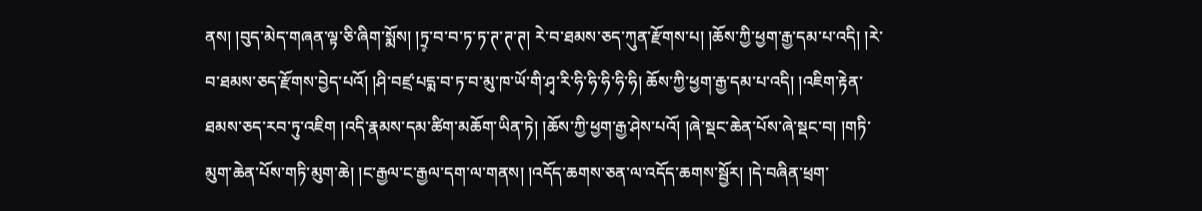ནས། །བུད་མེད་གཞན་ལྟ་ཅི་ཞིག་སྨོས། །ཏྲ༷་བ་བ་ཏ་ཏ་ཊ་ཊ་ཊ། རེ་བ་ཐམས་ཅད་ཀུན་རྫོགས་པ། །ཆོས་ཀྱི་ཕྱག་རྒྱ་དམ་པ་འདི། །རེ་བ་ཐམས་ཅད་རྫོགས་བྱེད་པའོ། །ཤི་བཛྲ་པདྨ་བ་ཏ་བ་མུ་ཁ་ཡོ་གི་ཤྭ་རི་ཧི་ཧི་ཧི་ཧི་ཧི། ཆོས་ཀྱི་ཕྱག་རྒྱ་དམ་པ་འདི། །འཇིག་རྟེན་ཐམས་ཅད་རབ་ཏུ་འཇིག །འདི་རྣམས་དམ་ཚིག་མཆོག་ཡིན་ཏེ། །ཆོས་ཀྱི་ཕྱག་རྒྱ་ཤེས་པའོ། །ཞེ་སྡང་ཆེན་པོས་ཞེ་སྡང་བ། །གཏི་མུག་ཆེན་པོས་གཏི་མུག་ཆེ། །ང་རྒྱལ་ང་རྒྱལ་དག་ལ་གནས། །འདོད་ཆགས་ཅན་ལ་འདོད་ཆགས་སྦྱོར། །དེ་བཞིན་ཕྲག་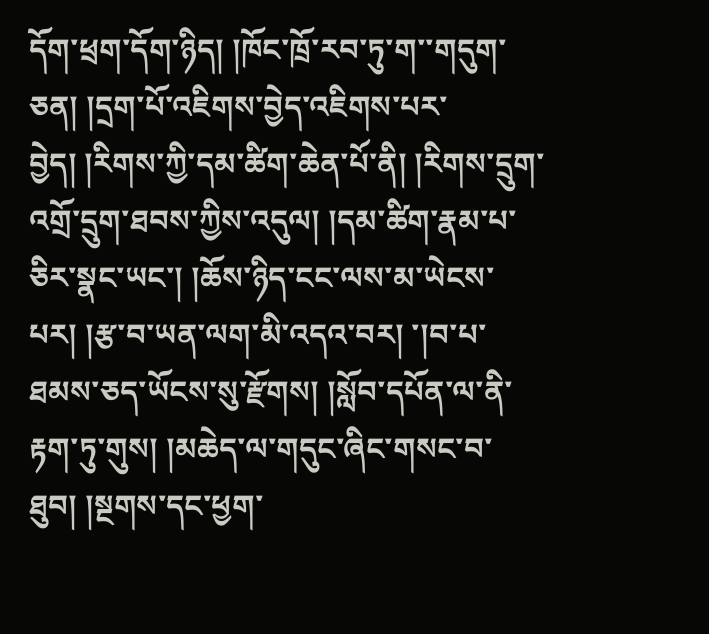དོག་ཕྲག་དོག་ཉིད། །ཁོང་ཁྲོ་རབ་ཏུ་ག་་གདུག་ཅན། །དྲག་པོ་འཇིགས་བྱེད་འཇིགས་པར་བྱེད། །རིགས་ཀྱི་དམ་ཚིག་ཆེན་པོ་ནི། །རིགས་དྲུག་འགྲོ་དྲུག་ཐབས་ཀྱིས་འདུལ། །དམ་ཚིག་རྣམ་པ་ཅིར་སྣང་ཡང་། །ཆོས་ཉིད་ངང་ལས་མ་ཡེངས་པར། །རྩ་བ་ཡན་ལག་མི་འདའ་བར། ་།བ་པ་ཐམས་ཅད་ཡོངས་སུ་རྫོགས། །སློབ་དཔོན་ལ་ནི་རྟག་ཏུ་གུས། །མཆེད་ལ་གདུང་ཞིང་གསང་བ་ཐུབ། །སྔགས་དང་ཕྱག་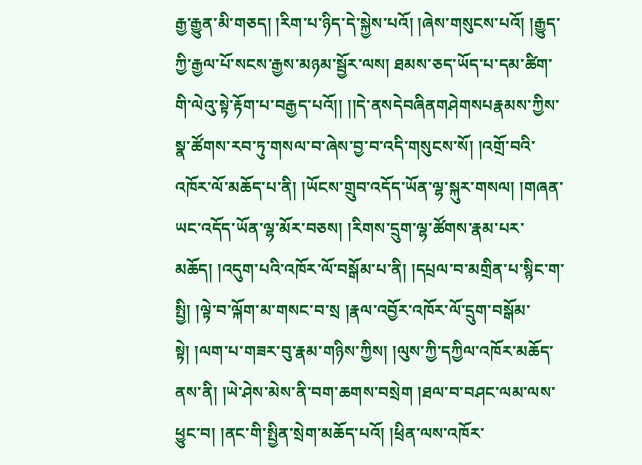རྒྱ་རྒྱུན་མི་གཅད། །རིག་པ་ཉིད་དེ་སྐྱེས་པའོ། །ཞེས་གསུངས་པའོ། །རྒྱུད་ཀྱི་རྒྱལ་པོ་སངས་རྒྱས་མཉམ་སྦྱོར་ལས། ཐམས་ཅད་ཡོད་པ་དམ་ཚིག་གི་ལེའུ་སྟེ་རྟོག་པ་བརྒྱད་པའོ།། །།དེ་ནསདེབཞིནགཤེགསཔརྣམས་ཀྱིས་སྣ་ཚོགས་རབ་ཏུ་གསལ་བ་ཞེས་བྱ་བ་འདི་གསུངས་སོ། །འགྲོ་བའི་འཁོར་ལོ་མཆོད་པ་ནི། །ཡོངས་གྲུབ་འདོད་ཡོན་ལྷ་སྐུར་གསལ། །གཞན་ཡང་འདོད་ཡོན་ལྷ་མོར་བཅས། །རིགས་དྲུག་ལྷ་ཚོགས་རྣམ་པར་མཆོད། །འདུག་པའི་འཁོར་ལོ་བསྒོམ་པ་ནི། །དཔྲལ་བ་མགྲིན་པ་སྙིང་ག་སྤྱི། །ལྟེ་བ་ལྐོག་མ་གསང་བ་སྲ །རྣལ་འབྱོར་འཁོར་ལོ་དྲུག་བསྒོམ་སྟེ། །ལག་པ་གཟར་བུ་རྣམ་གཉིས་ཀྱིས། །ལུས་ཀྱི་དཀྱིལ་འཁོར་མཆོད་ནས་ནི། །ཡེ་ཤེས་མེས་ནི་བག་ཆགས་བསྲེག །ཐལ་བ་བཤང་ལམ་ལས་ཕྱུང་བ། །ནང་གི་སྤྱིན་སྲེག་མཆོད་པའོ། །ཕྲིན་ལས་འཁོར་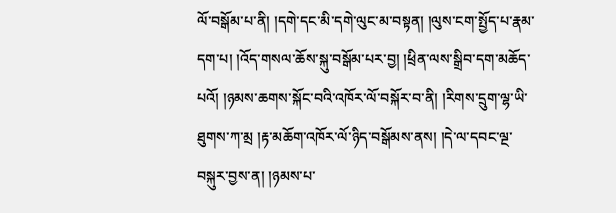ལོ་བསྒོམ་པ་ནི། །དགེ་དང་མི་དགེ་ལུང་མ་བསྟན། །ལུས་ངག་སྤྱོད་པ་རྣམ་དག་པ། །འོད་གསལ་ཆོས་སྐུ་བསྒོམ་པར་བྱ། །ཕྲིན་ལས་སྒྲིབ་དག་མཆོད་པའོ། །ཉམས་ཆགས་སྐོང་བའི་འཁོར་ལོ་བསྐོར་བ་ནི། །རིགས་དྲུག་ལྷ་ཡི་ཐུགས་ཀ་མྲ །རྟ་མཆོག་འཁོར་ལོ་ཉིད་བསྒོམས་ནས། །དེ་ལ་དབང་ལྔ་བསྐུར་བྱས་ན། །ཉམས་པ་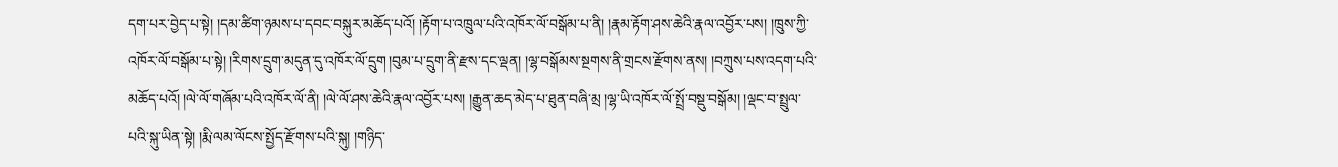དག་པར་བྱེད་པ་སྟེ། །དམ་ཚིག་ཉམས་པ་དབང་བསྐུར་མཆོད་པའོ། །རྟོག་པ་འཁྲུལ་པའི་འཁོར་ལོ་བསྒོམ་པ་ནི། །རྣམ་རྟོག་ཤས་ཆེའི་རྣལ་འབྱོར་པས། །ཁྲུས་ཀྱི་འཁོར་ལོ་བསྒོམ་པ་སྟེ། །རིགས་དྲུག་མདུན་དུ་འཁོར་ལོ་དྲུག །བུམ་པ་དྲུག་ནི་རྫས་དང་ལྡན། །ལྷ་བསྒོམས་སྔགས་ནི་གྲངས་རྫོགས་ནས། །བཀྲུས་པས་འདག་པའི་མཆོད་པའོ། །ལེ་ལོ་གཞོམ་པའི་འཁོར་ལོ་ནི། །ལེ་ལོ་ཤས་ཆེའི་རྣལ་འབྱོར་པས། །རྒྱུན་ཆད་མེད་པ་ཐུན་བཞི་མྲ །ལྷ་ཡི་འཁོར་ལོ་སྤྲོ་བསྡུ་བསྒོམ། །ལྡང་བ་སྤྲུལ་པའི་སྐུ་ཡིན་སྟེ། །རྨི་ལམ་ལོངས་སྤྱོད་རྫོགས་པའི་སྐུ། །གཉིད་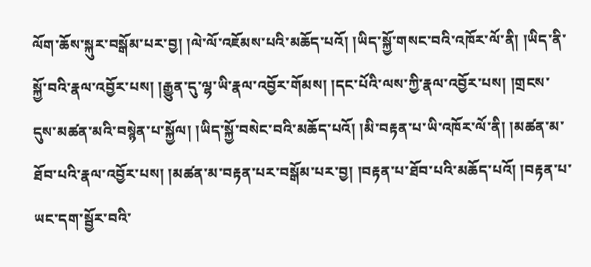ལོག་ཆོས་སྐུར་བསྒོམ་པར་བྱ། །ལེ་ལོ་འཇོམས་པའི་མཆོད་པའོ། །ཡིད་སྐྱོ་གསང་བའི་འཁོར་ལོ་ནི། །ཡིད་ནི་སྐྱོ་བའི་རྣལ་འབྱོར་པས། །རྒྱུན་དུ་ལྷ་ཡི་རྣལ་འབྱོར་གོམས། །དང་པོའི་ལས་ཀྱི་རྣལ་འབྱོར་པས། །གྲངས་དུས་མཚན་མའི་བསྙེན་པ་སྐྱོལ། །ཡིད་སྐྱོ་བསེང་བའི་མཆོད་པའོ། །མི་བརྟན་པ་ཡི་འཁོར་ལོ་ནི། །མཚན་མ་ཐོབ་པའི་རྣལ་འབྱོར་པས། །མཚན་མ་བརྟན་པར་བསྒོམ་པར་བྱ། །བརྟན་པ་ཐོབ་པའི་མཆོད་པའོ། །བརྟན་པ་ཡང་དག་སྦྱོར་བའི་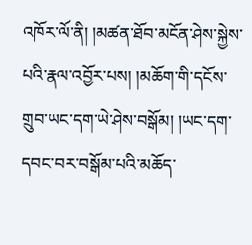འཁོར་ལོ་ནི། །མཚན་ཐོབ་མངོན་ཤེས་སྐྱེས་པའི་རྣལ་འབྱོར་པས། །མཆོག་གི་དངོས་གྲུབ་ཡང་དག་ཡེ་ཤེས་བསྒོམ། །ཡང་དག་དབང་བར་བསྒོམ་པའི་མཆོད་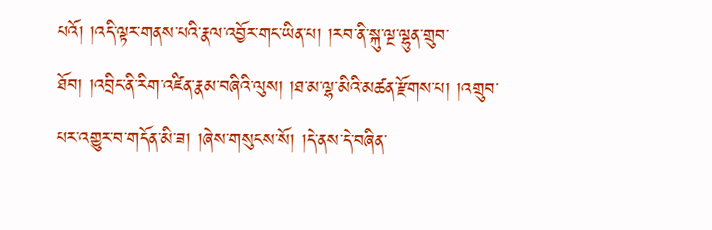པའོ། །འདི་ལྟར་གནས་པའི་རྣལ་འབྱོར་གང་ཡིན་པ། །རབ་ནི་སྐུ་ལྔ་ལྷུན་གྲུབ་ཐོབ། །འབྲིང་ནི་རིག་འཛིན་རྣམ་བཞིའི་ལུས། །ཐ་མ་ལྷ་མིའི་མཚན་རྫོགས་པ། །འགྲུབ་པར་འགྱུར་བ་གདོན་མི་ཟ། །ཞེས་གསུངས་སོ། །དེ་ནས་དེ་བཞིན་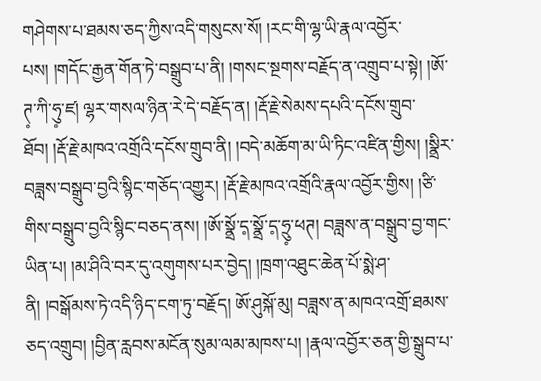གཤེགས་པ་ཐམས་ཅད་ཀྱིས་འདི་གསུངས་སོ། །རང་གི་ལྷ་ཡི་རྣལ་འབྱོར་པས། །གདོང་རྒྱན་གོན་ཏེ་བསྒྲུབ་པ་ནི། །གསང་སྔགས་བརྗོད་ན་འགྲུབ་པ་སྟེ། །ཨོ་ཊ༷་ཀི་ཧུ༷་ཛ། ལྷར་གསལ་ཉིན་རེ་དེ་བརྗོད་ན། །རྡོ་རྗེ་སེམས་དཔའི་དངོས་གྲུབ་ཐོབ། །རྡོ་རྗེ་མཁའ་འགྲོའི་དངོས་གྲུབ་ནི། །བདེ་མཆོག་མ་ཡི་ཏིང་འཛིན་གྱིས། །སྣྲིར་བཟླས་བསྒྲུབ་བྱའི་སྙིང་གཅོད་འགྱུར། །རྡོ་རྗེ་མཁའ་འགྲོའི་རྣལ་འབྱོར་གྱིས། །ཙི་གིས་བསྒྲུབ་བྱའི་སྙིང་བཅད་ནས། །ཨོ་སྣྲོ་ད༷་སྣྲོ་ད༷་ཧྲུ༷་ཕཊ། བཟླས་ན་བསྒྲུབ་བྱ་གང་ཡིན་པ། །མ་ཤིའི་བར་དུ་འགུགས་པར་བྱེད། །ཁྲག་འཐུང་ཆེན་པོ་སྨེ་ཤ་ནི། །བསྒོམས་ཏེ་འདི་ཉིད་ངག་ཏུ་བརྗོད། ཨོ་ཤུསྐོ་མུ། བཟླས་ན་མཁའ་འགྲོ་ཐམས་ཅད་འགྲུབ། །བྱིན་རླབས་མངོན་སུམ་ལམ་མཁས་པ། །རྣལ་འབྱོར་ཅན་གྱི་སྒྲུབ་པ་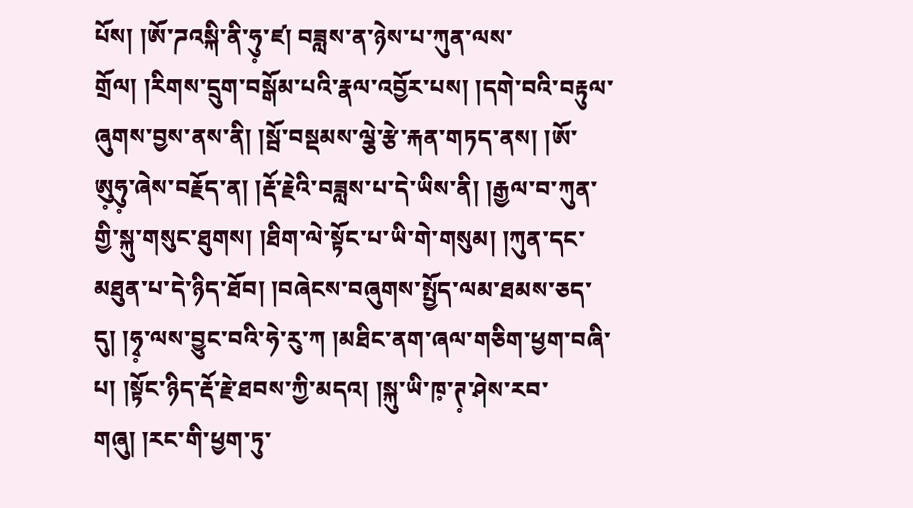པོས། །ཨོ་ཌའསྐི་ནི་ཧུ༷་ཛ། བཟླས་ན་ཉེས་པ་ཀུན་ལས་གྲོལ། །རིགས་དྲུག་བསྒོམ་པའི་རྣལ་འབྱོར་པས། །དགེ་བའི་བརྟུལ་ཞུགས་བྱས་ནས་ནི། །སྦོ་བསྡམས་ལྕེ་རྩེ་རྐན་གཏད་ནས། །ཨོ་ཨུ༷ཧུ༷་ཞེས་བརྗོད་ན། །རྡོ་རྗེའི་བཟླས་པ་དེ་ཡིས་ནི། །རྒྱལ་བ་ཀུན་གྱི་སྐུ་གསུང་ཐུགས། །ཐིག་ལེ་སྟོང་པ་ཡི་གེ་གསུམ། །ཀུན་དང་མཐུན་པ་དེ་ཉིད་ཐོབ། །བཞེངས་བཞུགས་སྤྱོད་ལམ་ཐམས་ཅད་དུ། །ཧྭ༷་ལས་བྱུང་བའི་ཧེ་རུ་ཀ །མཐིང་ནག་ཞལ་གཅིག་ཕྱག་བཞི་པ། །སྟོང་ཉིད་རྡོ་རྗེ་ཐབས་ཀྱི་མདའ། །སྐུ་ཡི་ཁ༷་ཊ༷་ཤེས་རབ་གཞུ། །རང་གི་ཕྱག་ཏུ་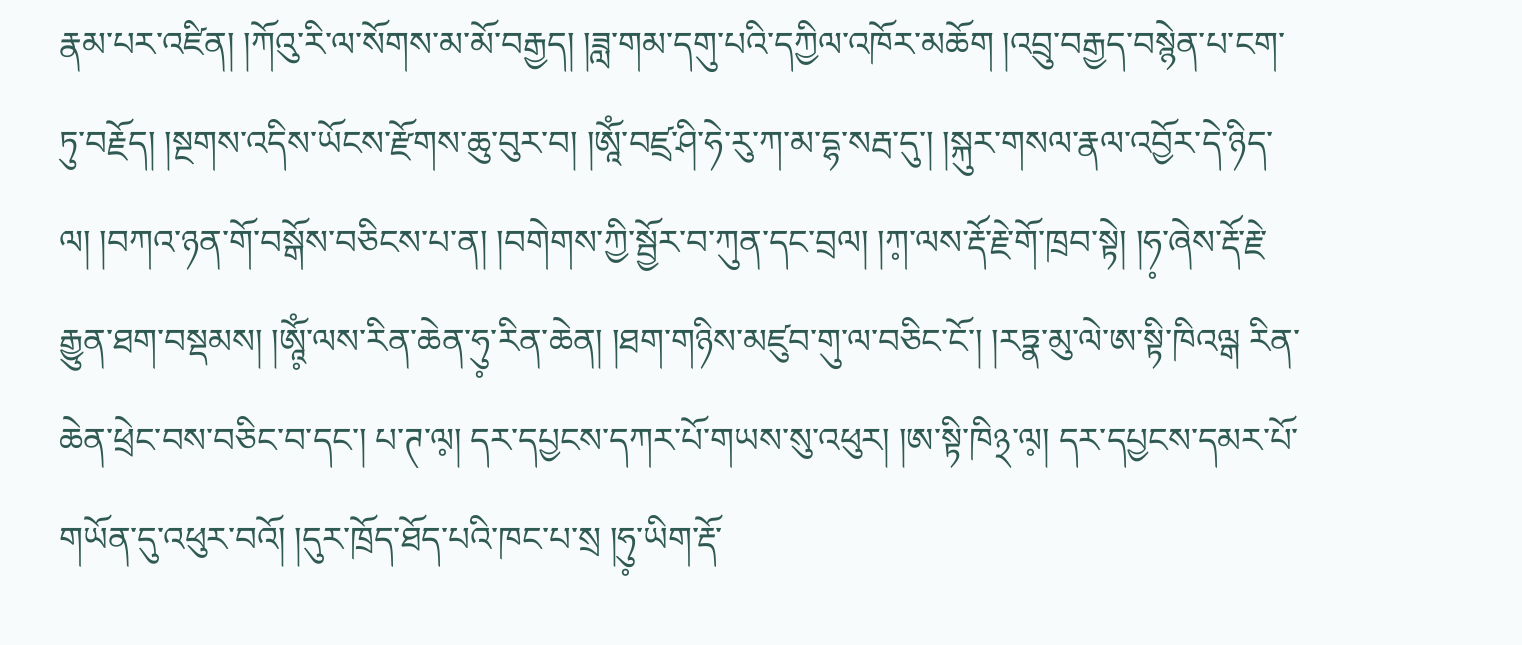རྣམ་པར་འཛིན། །ཀོའུ་རི་ལ་སོགས་མ་མོ་བརྒྱད། །ཟླ་གམ་དགུ་པའི་དཀྱིལ་འཁོར་མཆོག །འབྲུ་བརྒྱད་བསྙེན་པ་ངག་ཏུ་བརྗོད། །སྔགས་འདིས་ཡོངས་རྫོགས་ཆུ་བུར་བ། །ཨཱོཾ་བཛྲ་ཤི་ཧེ་རུ་ཀ་མ་དྷ་སརྦ་དུ་། །སྐུར་གསལ་རྣལ་འབྱོར་དེ་ཉིད་ལ། །བཀའ་ཉན་གོ་བསྒོས་བཅིངས་པ་ན། །བགེགས་ཀྱི་སྦྱོར་བ་ཀུན་དང་བྲལ། །ཀ༷་ལས་རྡོ་རྗེ་གོ་ཁྲབ་སྟེ། །ཧ༷་ཞེས་རྡོ་རྗེ་རྒྱུན་ཐག་བསྡམས། །ཨཱོཾ༷་ལས་རིན་ཆེན་ཧུ༷་རིན་ཆེན། །ཐག་གཉིས་མཛུབ་གུ་ལ་བཅིང་ངོ་། །རཏྣ་མུ་ལེ་ཨ་སྟི་ཁིའལྒ རིན་ཆེན་ཕྲེང་བས་བཅིང་བ་དང་། པ་ཊ་ལ༷། དར་དཔྱངས་དཀར་པོ་གཡས་སུ་འཕུར། །ཨ་སྟི་ཁི྅་ལ༷། དར་དཔྱངས་དམར་པོ་གཡོན་དུ་འཕུར་བའོ། །དུར་ཁྲོད་ཐོད་པའི་ཁང་པ་སྲ །ཧུ༷་ཡིག་རྡོ་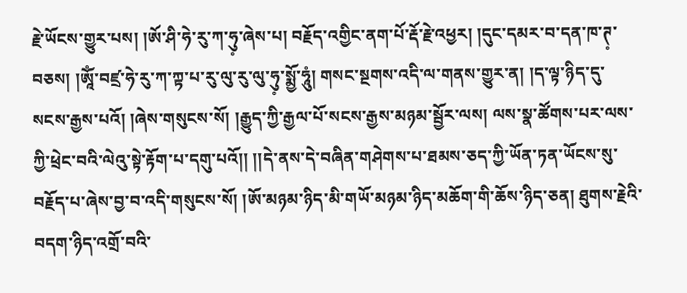རྗེ་ཡོངས་གྱུར་པས། །ཨོ་ཤི་ཧེ་རུ་ཀ་ཧུ༷་ཞེས་པ། བརྗོད་འགྱིང་ནག་པོ་རྡོ་རྗེ་འཕྱར། །དུང་དམར་བ་དན་ཁ་ཊ༷་བཅས། །ཨཱོཾ་བཛྲ་ཧེ་རུ་ཀ་ཀྟ་པ་རུ་ལུ་རུ་ལུ་ཧུ༷་སྨྱོ་ཧཱུཾ། གསང་སྔགས་འདི་ལ་གནས་གྱུར་ན། །ད་ལྟ་ཉིད་དུ་སངས་རྒྱས་པའོ། །ཞེས་གསུངས་སོ། །རྒྱུད་ཀྱི་རྒྱལ་པོ་སངས་རྒྱས་མཉམ་སྦྱོར་ལས། ལས་སྣ་ཚོགས་པར་ལས་ཀྱི་ཕྲེང་བའི་ལེའུ་སྟེ་རྟོག་པ་དགུ་པའོ།། །།དེ་ནས་དེ་བཞིན་གཤེགས་པ་ཐམས་ཅད་ཀྱི་ཡོན་ཏན་ཡོངས་སུ་བརྗོད་པ་ཞེས་བྱ་བ་འདི་གསུངས་སོ། །ཨོ་མཉམ་ཉིད་མི་གཡོ་མཉམ་ཉིད་མཆོག་གི་ཆོས་ཉིད་ཅན། ཐུགས་རྗེའི་བདག་ཉིད་འགྲོ་བའི་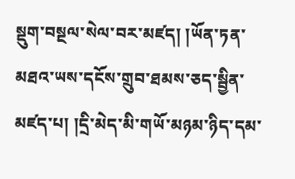སྡུག་བསྔལ་སེལ་བར་མཛད། །ཡོན་ཏན་མཐའ་ཡས་དངོས་གྲུབ་ཐམས་ཅད་སྦྱིན་མཛད་པ། །དྲི་མེད་མི་གཡོ་མཉམ་ཉིད་དམ་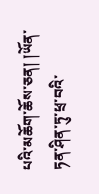པའི་མཆོག་ཆོས་ཅན། །ཡོན་ཏན་ཤིན་ཏུ་ཕྲ་བའི་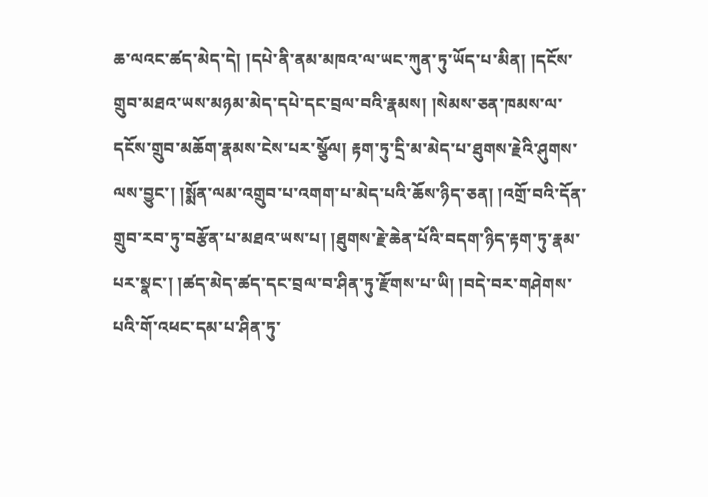ཆ་ལའང་ཚད་མེད་དེ། །དཔེ་ནི་ནམ་མཁའ་ལ་ཡང་ཀུན་ཏུ་ཡོད་པ་མིན། །དངོས་གྲུབ་མཐའ་ཡས་མཉམ་མེད་དཔེ་དང་བྲལ་བའི་རྣམས། །སེམས་ཅན་ཁམས་ལ་དངོས་གྲུབ་མཆོག་རྣམས་ངེས་པར་སྩོལ། རྟག་ཏུ་དྲི་མ་མེད་པ་ཐུགས་རྗེའི་ཤུགས་ལས་བྱུང་། །སྨོན་ལམ་འགྲུབ་པ་འགག་པ་མེད་པའི་ཆོས་ཉིད་ཅན། །འགྲོ་བའི་དོན་གྲུབ་རབ་ཏུ་བརྩོན་པ་མཐའ་ཡས་པ། །ཐུགས་རྗེ་ཆེན་པོའི་བདག་ཉིད་རྟག་ཏུ་རྣམ་པར་སྣང་། །ཚད་མེད་ཚད་དང་བྲལ་བ་ཤིན་ཏུ་རྫོགས་པ་ཡི། །བདེ་བར་གཤེགས་པའི་གོ་འཕང་དམ་པ་ཤིན་ཏུ་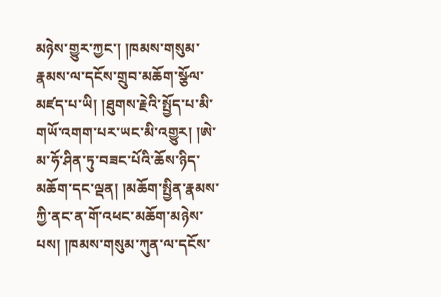མཉེས་གྱུར་ཀྱང་། །ཁམས་གསུམ་རྣམས་ལ་དངོས་གྲུབ་མཆོག་སྩོལ་མཛད་པ་ཡི། །ཐུགས་རྗེའི་སྤྱོད་པ་མི་གཡོ་འགག་པར་ཡང་མི་འགྱུར། །ཨེ་མ་ཧོ་ཤིན་ཏུ་བཟང་པོའི་ཆོས་ཉིད་མཆོག་དང་ལྡན། །མཆོག་སྤྱིན་རྣམས་ཀྱི་ནང་ན་གོ་འཕང་མཆོག་མཉེས་པས། །ཁམས་གསུམ་ཀུན་ལ་དངོས་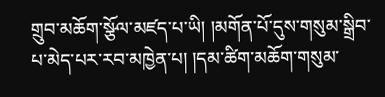གྲུབ་མཆོག་སྩོལ་མཛད་པ་ཡི། །མགོན་པོ་དུས་གསུམ་སྒྲིབ་པ་མེད་པར་རབ་མཁྱེན་པ། །དམ་ཚིག་མཆོག་གསུམ་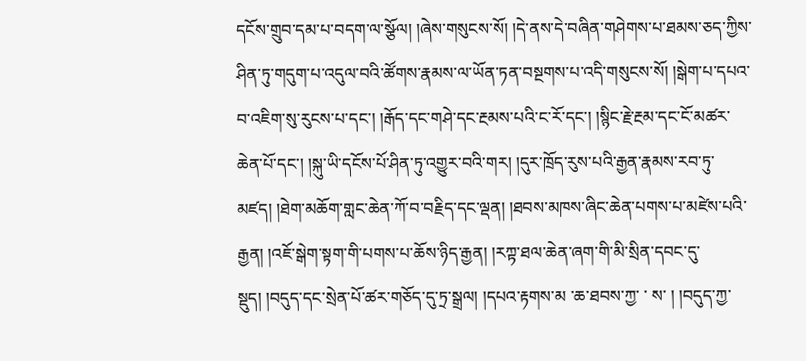དངོས་གྲུབ་དམ་པ་བདག་ལ་སྩོལ། །ཞེས་གསུངས་སོ། །དེ་ནས་དེ་བཞིན་གཤེགས་པ་ཐམས་ཅད་ཀྱིས་ཤིན་ཏུ་གདུག་པ་འདུལ་བའི་ཚོགས་རྣམས་ལ་ཡོན་ཏན་བསྔགས་པ་འདི་གསུངས་སོ། །སྒེག་པ་དཔའ་བ་འཇིག་སུ་རུངས་པ་དང་། །རྒོད་དང་གཤེ་དང་རྔམས་པའི་ང་རོ་དང་། །སྙིང་རྗེ་རྔམ་དང་ངོ་མཚར་ཆེན་པོ་དང་། །སྐུ་ཡི་དངོས་པོ་ཤིན་ཏུ་འགྱུར་བའི་གར། །དུར་ཁྲོད་རུས་པའི་རྒྱན་རྣམས་རབ་ཏུ་མཛད། །ཐེག་མཆོག་གླང་ཆེན་ཀོ་བ་བརྗིད་དང་ལྡན། །ཐབས་མཁས་ཞིང་ཆེན་པགས་པ་མཛེས་པའི་རྒྱན། །འཇོ་སྒེག་སྟག་གི་པགས་པ་ཆོས་ཉིད་རྒྱན། །རཀྟ་ཐལ་ཆེན་ཞག་གི་མི་སྲིན་དབང་དུ་སྡུད། །བདུད་དང་སྲེན་པོ་ཚར་གཅོད་དུ་ཏྲ་སྒྲལ། །དཔའ་རྟགས་མ ་ཆ་ཐབས་ཀྱ་ ་ ས་ ། །བདུད་ཀྱ་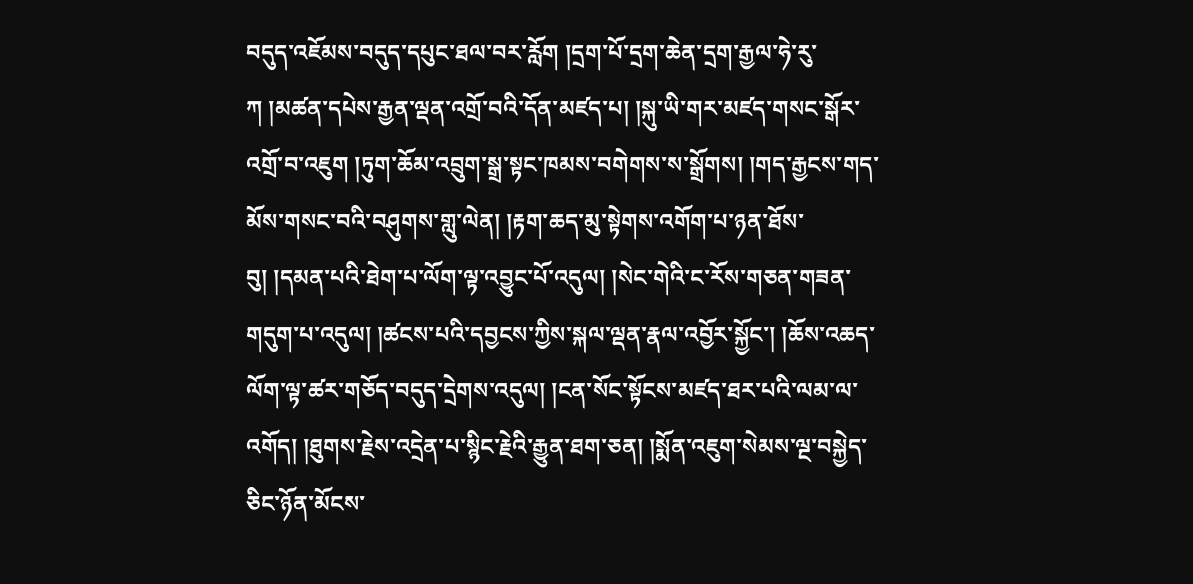བདུད་འཇོམས་བདུད་དཔུང་ཐལ་བར་རློག །དྲག་པོ་དྲག་ཆེན་དྲག་རྒྱལ་ཧེ་རུ་ཀ །མཚན་དཔེས་རྒྱན་ལྡན་འགྲོ་བའི་དོན་མཛད་པ། །སྐུ་ཡི་གར་མཛད་གསང་སྒོར་འགྲོ་བ་འཇུག །ཏུག་ཆོམ་འབྲུག་སྒྲ་སྟང་ཁམས་བགེགས་ས་སྒྲོགས། །གད་རྒྱངས་གད་མོས་གསང་བའི་བཤུགས་གླུ་ལེན། །རྟག་ཆད་མུ་སྟེགས་འགོག་པ་ཉན་ཐོས་བུ། །དམན་པའི་ཐེག་པ་ལོག་ལྟ་འབྱུང་པོ་འདུལ། །སེང་གེའི་ང་རོས་གཅན་གཟན་གདུག་པ་འདུལ། །ཚངས་པའི་དབྱངས་ཀྱིས་སྐལ་ལྡན་རྣལ་འབྱོར་སྐྱོང་། །ཆོས་འཆད་ལོག་ལྟ་ཚར་གཅོད་བདུད་དྲེགས་འདུལ། །ངན་སོང་སྟོངས་མཛད་ཐར་པའི་ལམ་ལ་འགོད། །ཐུགས་རྗེས་འདྲེན་པ་སྙིང་རྗེའི་རྒྱུན་ཐག་ཅན། །སྨོན་འཇུག་སེམས་ལྔ་བསྐྱེད་ཅིང་ཉོན་མོངས་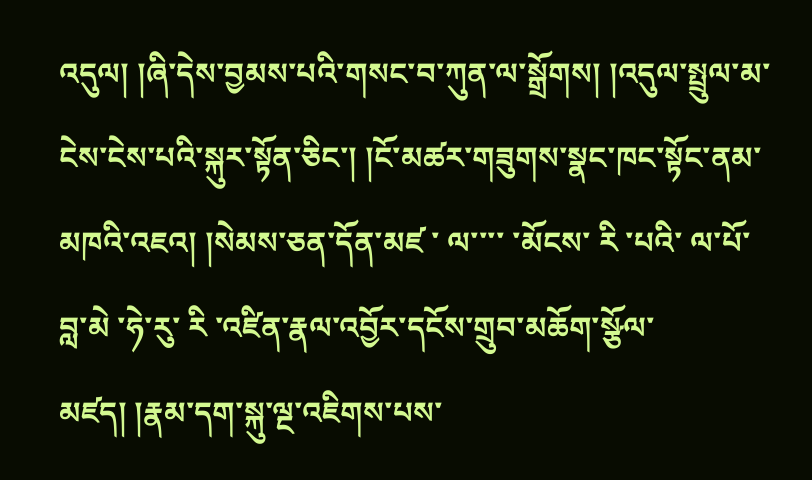འདུལ། །ཞི་དེས་བྱམས་པའི་གསང་བ་ཀུན་ལ་སྒྲོགས། །འདུལ་སྤྲུལ་མ་ངེས་ངེས་པའི་སྐུར་སྟོན་ཅིང་། །ངོ་མཚར་གཟུགས་སྣང་ཁང་སྟོང་ནམ་མཁའི་འཇའ། །སེམས་ཅན་དོན་མཛ ་ ལ་་་་ ་མོངས་ རི ་པའི་ ལ་པོ་བླ་མེ ་ཧེ་རུ་ རི ་འཛིན་རྣལ་འབྱོར་དངོས་གྲུབ་མཆོག་སྩོལ་མཛད། །རྣམ་དག་སྐུ་ལྔ་འཇིགས་པས་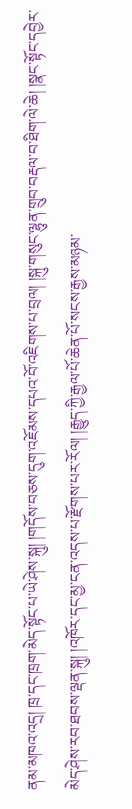ནམ་མཁའ་འདྲ། ཁྲ་དང་ཁྲག་མེད་སྟོང་པ་ཡེ་ཤེས་སྐུ། །གདོས་བཅས་དུག་འཇོམས་དཔའ་བོ་འཇིགས་པ་བྲལ། །སྐུ་གསུང་ལྷུན་གྲུབ་བརྡལ་བ་ཐིག་ལེ་ཆེ། །སྣང་སྟོང་དབྱེར་མེད་ཤེས་རབ་ཐབས་ལྡན་སྐུ། །འཁོར་དང་མྱ་ངན་འདས་པ་རྫོགས་པར་རོལ། །རྒྱུད་ཀྱི་རྒྱལ་པོ་ཆེན་པོ་སངས་རྒྱས་མཉམ་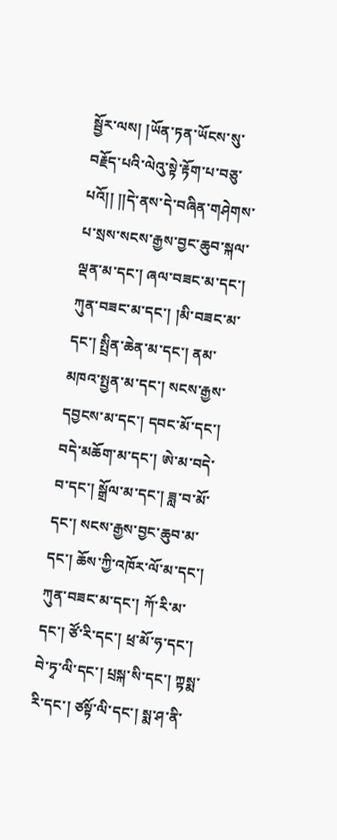སྦྱོར་ལས། །ཡོན་ཏན་ཡོངས་སུ་བརྗོད་པའི་ལེའུ་སྟེ་རྟོག་པ་བཅུ་པའོ།། །།དེ་ནས་དེ་བཞིན་གཤེགས་པ་སྲས་སངས་རྒྱས་བྱང་ཆུབ་སྐལ་ལྡན་མ་དང་། ཞལ་བཟང་མ་དང་། ཀུན་བཟང་མ་དང་། །མི་བཟང་མ་དང་། སྤྲིན་ཆེན་མ་དང་། ནམ་མཁའ་སྤྱན་མ་དང་། སངས་རྒྱས་དབྱངས་མ་དང་། དབང་མོ་དང་། བདེ་མཆོག་མ་དང་། ཨེ་མ་བདེ་བ་དང་། སྒྲོལ་མ་དང་། ཟླ་བ་མོ་དང་། སངས་རྒྱས་བྱང་ཆུབ་མ་དང་། ཆོས་ཀྱི་འཁོར་ལོ་མ་དང་། ཀུན་བཟང་མ་དང་། ཀོ་རི་མ་དང་། ཙོ་རི་དང་། ཕྲ་མོ་ཧ་དང་། བེ་ཏྭ་ལི་དང་། པྲསྐ་སི་དང་། ཀྟསྨ་རི་དང་། ཙསྟོ་ལི་དང་། སྨ་ཤ་ནི་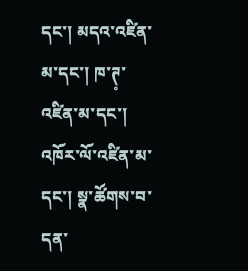དང་། མདའ་འཛིན་མ་དང་། ཁ་ཊ༷་འཛིན་མ་དང་། འཁོར་ལོ་འཛིན་མ་དང་། སྣ་ཚོགས་བ་དན་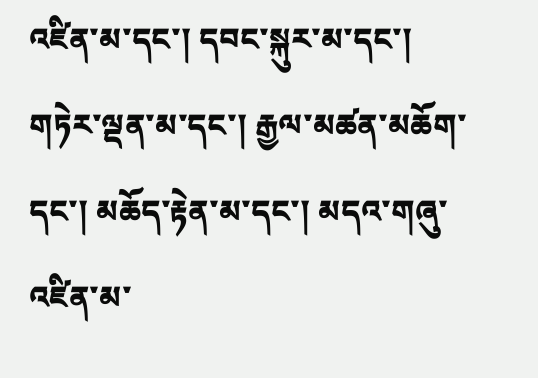འཛིན་མ་དང་། དབང་སྐུར་མ་དང་། གཏེར་ལྡན་མ་དང་། རྒྱལ་མཚན་མཆོག་དང་། མཆོད་རྟེན་མ་དང་། མདའ་གཞུ་འཛིན་མ་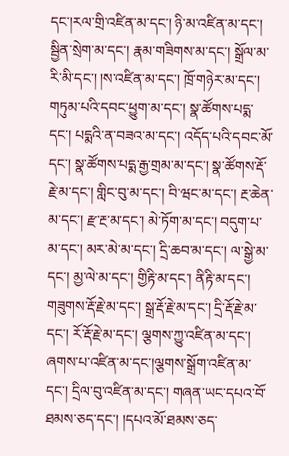དང་།རལ་གྲི་འཛིན་མ་དང་། ཉི་མ་འཛིན་མ་དང་། སྦྱིན་སྲེག་མ་དང་། རྣམ་གཟིགས་མ་དང་། སྒྲོལ་མ་རི་མི་དང་། །ས་འཛིན་མ་དང་། ཁྲོ་གཉེར་མ་དང་། གཏུམ་པའི་དབང་ཕྱུག་མ་དང་། སྣ་ཚོགས་པདྨ་དང་། པདྨའི་ན་བཟའ་མ་དང་། འདོད་པའི་དབང་མོ་དང་། སྣ་ཚོགས་པདྨ་རྒྱ་གྲམ་མ་དང་། སྣ་ཚོགས་རྡོ་རྗེ་མ་དང་། གླིང་བུ་མ་དང་། བི་ཝང་མ་དང་། རྔ་ཆེན་མ་དང་། རྫ་རྔ་མ་དང་། མེ་ཏོག་མ་དང་། བདུག་པ་མ་དང་། མར་མེ་མ་དང་། དྲི་ཆབ་མ་དང་། ལ་སྒྱེ་མ་དང་། མྱ་ལེ་མ་དང་། གྱིརྟི་མ་དང་། ནིརྟི་མ་དང་། གཟུགས་རྡོ་རྗེ་མ་དང་། སྒྲ་རྡོ་རྗེ་མ་དང་། དྲི་རྡོ་རྗེ་མ་དང་། རོ་རྡོ་རྗེ་མ་དང་། ལྕགས་ཀྱུ་འཛིན་མ་དང་། ཞགས་པ་འཛིན་མ་དང་།ལྕགས་སྒྲོག་འཛིན་མ་དང་། དྲིལ་བུ་འཛིན་མ་དང་། གཞན་ཡང་དཔའ་བོ་ཐམས་ཅད་དང་། །དཔའ་མོ་ཐམས་ཅད་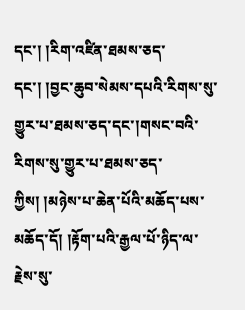དང་། །རིག་འཛིན་ཐམས་ཅད་དང་། །བྱང་ཆུབ་སེམས་དཔའི་རིགས་སུ་གྱུར་པ་ཐམས་ཅད་དང་།གསང་བའི་རིགས་སུ་གྱུར་པ་ཐམས་ཅད་ཀྱིས། །མཉེས་པ་ཆེན་པོའི་མཆོད་པས་མཆོད་དོ། །རྟོག་པའི་རྒྱལ་པོ་ཉིད་ལ་རྗེས་སུ་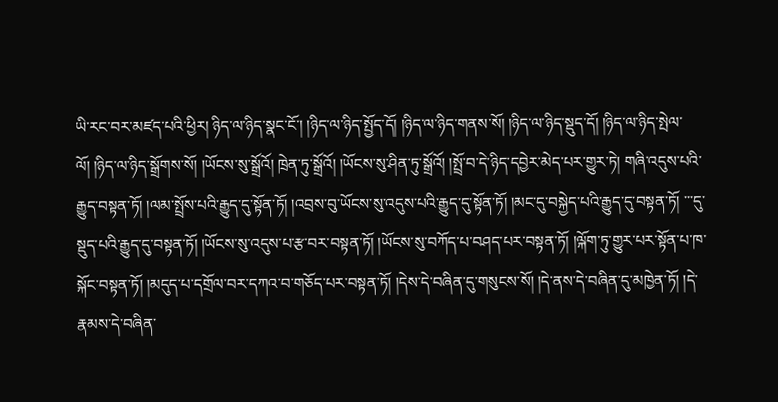ཡི་རང་བར་མཛད་པའི་ཕྱིར། ཉིད་ལ་ཉིད་སྣང་ངོ་། །ཉིད་ལ་ཉིད་སྤྱོད་དོ། །ཉིད་ལ་ཉིད་གནས་སོ། །ཉིད་ལ་ཉིད་སྡུད་དོ། །ཉིད་ལ་ཉིད་སྤེལ་ལོ། །ཉིད་ལ་ཉིད་སྒྲོགས་སོ། །ཡོངས་སུ་སྒྲོའོ། ཁྲེན་ཏུ་སྒྲོའོ། །ཡོངས་སུ་ཤིན་ཏུ་སྒྲོའོ། །སྤྲོ་བ་དེ་ཉིད་དབྱེར་མེད་པར་གྱུར་ཏེ། གཞི་འདུས་པའི་རྒྱུད་བསྟན་ཏོ། །ལམ་སྤྲོས་པའི་རྒྱུད་དུ་སྟོན་ཏོ། །འབྲས་བུ་ཡོངས་སུ་འདུས་པའི་རྒྱུད་དུ་སྟོན་ཏོ། །མང་དུ་བསྐྱེད་པའི་རྒྱུད་དུ་བསྟན་ཏོ། ་་་དུ་སྡུད་པའི་རྒྱུད་དུ་བསྟན་ཏོ། །ཡོངས་སུ་འདུས་པ་རྩ་བར་བསྟན་ཏོ། །ཡོངས་སུ་བཀོད་པ་བཤད་པར་བསྟན་ཏོ། །ལྐོག་ཏུ་གྱུར་པར་སྟོན་པ་ཁ་སྐོང་བསྟན་ཏོ། །མདུད་པ་དགྲོལ་བར་དཀའ་བ་གཅོད་པར་བསྟན་ཏོ། །དེས་དེ་བཞིན་དུ་གསུངས་སོ། །དེ་ནས་དེ་བཞིན་དུ་མཁྱེན་ཏོ། །དེ་རྣམས་དེ་བཞིན་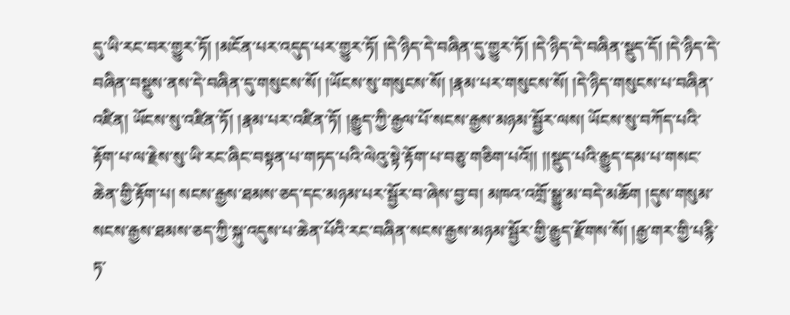དུ་ཡི་རང་བར་གྱུར་ཏོ། །མངོན་པར་འདུད་པར་གྱུར་ཏོ། །དེ་ཉིད་དེ་བཞིན་དུ་གྱུར་ཏོ། །དེ་ཉིད་དེ་བཞིན་སྡུད་དོ། །དེ་ཉིད་དེ་བཞིན་བསྡུས་ནས་དེ་བཞིན་དུ་གསུངས་སོ། །ཡོངས་སུ་གསུངས་སོ། །རྣམ་པར་གསུངས་སོ། །དེ་ཉིད་གསུངས་པ་བཞིན་འཛིན། ཡོངས་སུ་འཛིན་ཏོ། །རྣམ་པར་འཛིན་ཏོ། །རྒྱུད་ཀྱི་རྒྱལ་པོ་སངས་རྒྱས་མཉམ་སྦྱོར་ལས། ཡོངས་སུ་བཀོད་པའི་རྟོག་པ་ལ་རྗེས་སུ་ཡི་རང་ཞིང་བསྟན་པ་གཏད་པའི་ལེའུ་སྟེ་རྟོག་པ་བཅུ་གཅིག་པའོ།། །།སྡུད་པའི་རྒྱུད་དམ་པ་གསང་ཆེན་གྱི་རྟོག་པ། སངས་རྒྱས་ཐམས་ཅད་དང་མཉམ་པར་སྦྱོར་བ་ཞེས་བྱ་བ། མཁའ་འགྲོ་སྒྱུ་མ་བདེ་མཆོག །དུས་གསུམ་སངས་རྒྱས་ཐམས་ཅད་ཀྱི་སྐུ་འདུས་པ་ཆེན་པོའི་རང་བཞིན་སངས་རྒྱས་མཉམ་སྦྱོར་གྱི་རྒྱུད་རྫོགས་སོ། །རྒྱ་གར་གྱི་པརྙི་ཏ་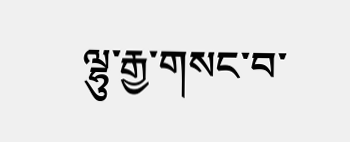ལྷུ་རྒྱ་གསང་བ་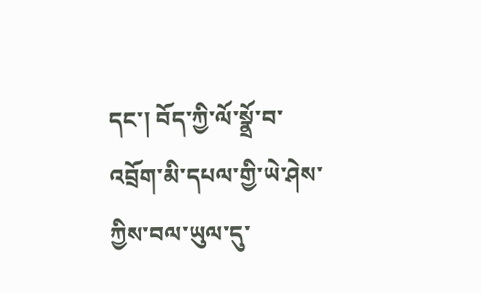དང་། བོད་ཀྱི་ལོ་སྣྲོ་བ་འབྲོག་མི་དཔལ་གྱི་ཡེ་ཤེས་ཀྱིས་བལ་ཡུལ་དུ་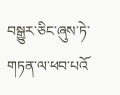བསྒྱུར་ཅིང་ཞུས་ཏེ་གཏན་ལ་ཕབ་པའོ